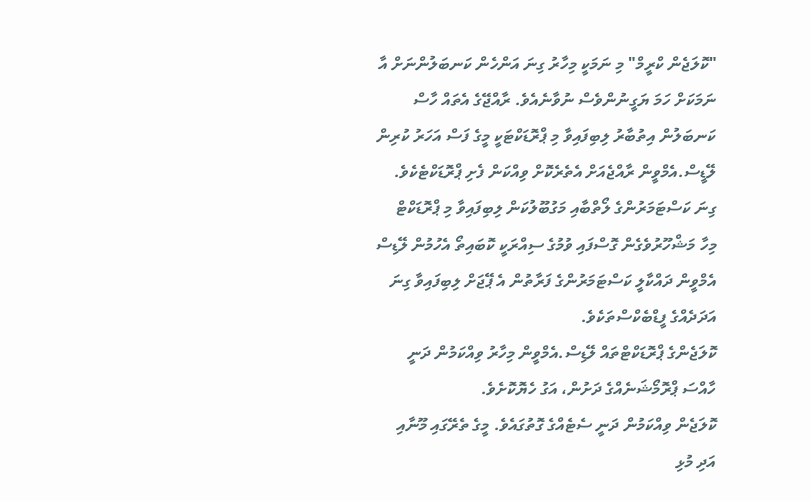"ކޮލަޖެން ކްރީމް" މި ނަމަކީ މިހާރު ގިނަ އަންހެން ކަނބަލުންނަށް އާ ނަމަކަށް ހަމަ ޔަގީނުންވެސް ނުވާނެއެވެ. ރާއްޖޭގެ އެތައް ހާސް ކަނބަލުން އިތުބާރު ލިބިފައިވާ މި ޕްރޮޑަކްޓަކީ މީގެ ފަސް އަހަރު ކުރިން ލޭޑީސް.އެމްވީން ރާއްޖެއަށް އެތެރެކޮށް ވިއްކަން ފެށި ޕްރޮޑަކްޓެކެވެ. ގިނަ ކަސްޓަމަރުންގެ ލޯތްބާއި މަގުބޫލުކަން ލިބިފައިވާ މި ޕްރޮޑަކްޓް މިހާ މަޝްހޫރުވެގެން ގޮސްފައި ވުމުގެ ސިއްރަކީ ކޮބައިތޯ އެހުމުން ލޭޑިސް އެމްވީން ދައްކާލީ ކަސްޓަމަރުންގެ ފަރާތުން އެ ޕޭޖަށް ލިބިފައިވާ ގިނަ އަދަދެއްގެ ފީޑްބެކްސްތަކެވެ.
ކޮލަޖެންގެ ޕްރޮޑަކްޓްތައް ލޭޑިސް.އެމްވީން މިހާރު ވިއްކަމުން ދަނީ ހާއްސަ ޕްރޮމޯޝަނެއްގެ ދަށުން، އަގު ހެޔޮކޮށެވެ.
ކޮލަޖެން ވިއްކަމުން ދަނީ ސެޓެއްގެ ގޮތުގައެވެ. މީގެ ތެރޭގައި މޫނާއި އަދި މުޅި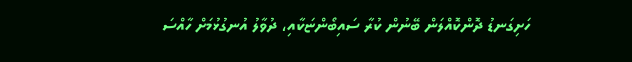ހަށިގަނޑު ދޮންކޮއްލަން ބޭނުން ކުރާ ސައިބޯންޏަކާއި، ދުވާލު އުނގުޅުމަށް ހާއްސަ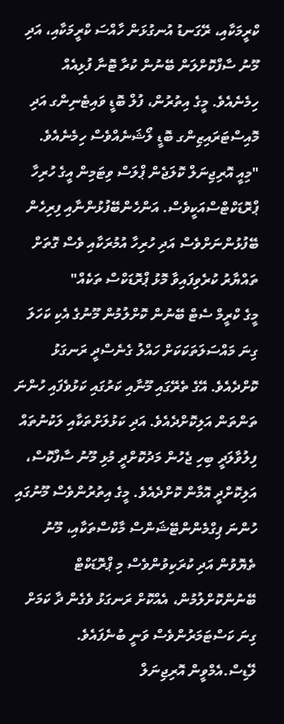ކްރީމަކާއި، ރޭގަނޑު އުނގުޅަން ހާއްސަ ކްރީމަކާއި، އަދި މޫނު ސާފްކޮށްލަން ބޭނުން ކުރާ ޓޮނާ ފުޅިއެއް ހިމެނެއެވެ. މީގެ އިތުރުން، ފުލް ބޮޑީ ވައިޓެނިންގ އަދި މޮއިސްޓަރައިޒިންގ ބޮޑީ ލޯޝަނެއްވެސް ހިމެނެއެވެ.
"މިއީ އޮރިޖިނަލް ކޮލަޖެން ޕްލަސް ވިޓަމިން އީގެ ހުރިހާ ޕްރޮޑަކްޓްސްއަކީވެސް. އަންހެންބޭފުޅުންނާއި ފިރިހެން ބޭފުޅުންނަށްވެސް އަދި ހުރިހާ އުމުރަކާއި ވެސް ގޮތަށް ތައްޔާރު ކުރެވިފައިވާ މޮޅު ޕްރޮޑަކްސް ތަކެއް"
މީގެ ކްރީމް ސެޓް ބޭނުން ކޮށްލުމުން މޫނުގެ އެކި ކަހަލަ ގިނަ މައްސަލަތަކަކަށް ހައްލު ގެނެސްދީ ރަނގަޅު ކޮށްދެއެވެ. އޭގެ ތެރޭގައި މޫނާއި ކަރުގައި ކަޅުވެފައި ހުންނަ ތަންތަން އަލިކޮށްދެއެވެ. އަދި ކަޅުލަށްތަކާއި ލަކުނުތައް ފިލުވާލަދީ ބިހި ޖެހުން މަދުކޮށްދީ މުޅި މޫނު ސާފްކޮސް، އަލިކޮށްދީ އޮމާން ކޮށްދެއެވެ. މީގެ އިތުރުންވެސް މޫނުގައި ހުންނަ ޕިގްމެންންޓޭޝަންސް މާކްސްތަކާއި، މޫނު ތެޔޮވުން އަދި ކުރަކިވުންވެސް މި ޕްރޮޑަކްޓް ބޭނުންކޮށްލުމުން، އެއްކޮށް ރަނގަޅު ވެގެން ދާ ކަމަށް ގިނަ ކަސްޓަމަރުންވެސް ވަނީ ބުނެފައެވެ.
ލޭޑިސް.އެމްވީން އޮރިޖިނަލް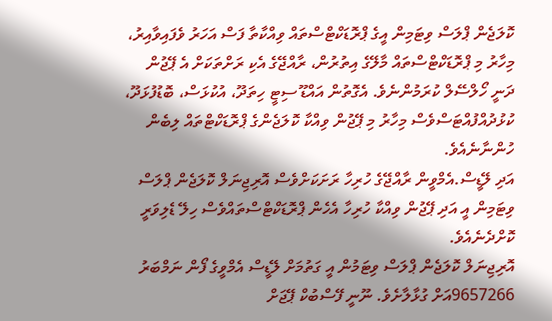ކޮލަޖެން ޕްލަސް ވިޓަމިން އީގެ ޕްރޮޑަކްޓްސްތައް ވިއްކާތާ ފަސް އަހަރު ވެފައިވާއިރު، މިހާރު މި ޕްރޮޑަކްޓްސްތައް މާލޭގެ އިތުރުން، ރާއްޖޭގެ އެކި ރަށްތަކަށް އެ ޕޭޖުން ދަނީ ހޯލްސޭލް ކުރަމުންނެވެ. އެގޮތުން އައްޑޫ ސިޓީ ހިތަދޫ، އުކުޅަސް، ބޮޑުފުޅަދޫ، ކުޅުދުއްފުއްޓަސްވެސް މިހާރު މި ޕޭޖުން ވިއްކާ ކޮލަޖެންގެ ޕްރޮޑަކްޓްތައް ލިބެން ހުންނާނެއެވެ.
އަދި ލޭޑީސް.އެމްވީން ރާއްޖޭގެ ހުރިހާ ރަށަކަށްވެސް އޮރިޖިނަލް ކޮލަޖެން ޕްލަސް ވިޓަމިން އީ އަދި ޕޭޖުން ވިއްކާ ހުރިހާ އެހެން ޕްރޮޑަކްޓްސްތައްވެސް ހިލޭ ޑެލިވަރީ ކޮށްދެނެއެވެ.
އޮރިޖިނަލް ކޮލަޖެން ޕްލަސް ވިޓަމުން އީ ގަތުމަށް ލޭޑީސް އެމްވީގެ ފޯން ނަމްބަރު 9657266އަށް ގުޅާލާށެވެ. ނޫނީ ފޭސްބުކް ޕޭޖަށް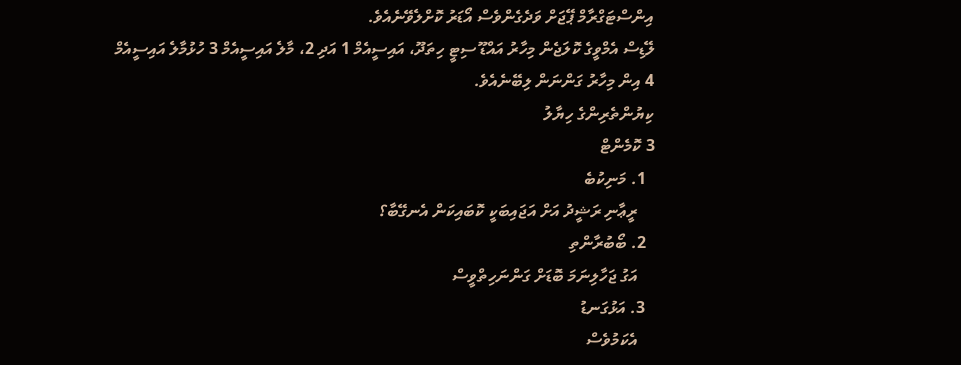އިންސްޓަގްރާމް ޕޭޖަށް ވަދެގެންވެސް އޯޑަރު ކޮށްލެވޭނެއެވެ.
ލޭޑިސް އެމްވީގެ ކޮލަޖެން މިހާރު އައްޑޫ ސިޓީ ހިތަދޫ، އައިސީއެމް 1 އަދި 2، މާލެ އައިސީއެމް 3 ހުޅުމާލެ އައިސީއެމް 4 އިން މިހާރު ގަންނަން ލިބޭނެއެވެ.
ކިޔުންތެރިންގެ ހިޔާލު
3 ކޮމެންޓް
  1. މަނިކުބެ
    ރީޢާނި ރަޝީދު އަށް އަޖައިބަކީ ކޮބައިކަން އެނގޭބާ؟
  2. ބޯބުރާންތި
    އަގު ޖަހާލިނަމަ ބޮޑަށް ގަންނަހިތްވީސް
  3. އަޅުގަނޑު
    އެކަމުވެސް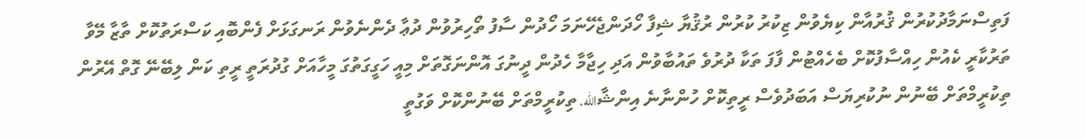ފަތިސްނަމާދުކުރުން ޤުރުއާން ކިޔެވުން ޒިކުރު ކުރުން ރުޤުޔާ ޝިފާ ހޯދަންޖެހޭނަމަ ހޯދުން ސާފު ތޯހިރުވުން ދުޢާ ދެންނެވުން ރަނގަޅަށް ފެންބޮއި ކަސްރަތުކޮށް ތާޒާ މޭވާ ތަރުކާރީ ކެއުން ހިއްސާފުކޮށް ބެހެއްޓުން ފާފަ ތަކާ ދުރުވެ ތައުބާވުން އަދި ހިޖާމާ ހެދުން ދީނުގަ އޮންނަގޮތަށް މިއީ ހަގީގަތުގަ މީހާއަށް ގުދުރަތީ ރީތި ކަން ލިބޭނޭ ގޮތް އޭރުން ތިކުރީމްތަށް ބޭނުން ނުކުރިޔަސް އަބަދުވެސް ރީތިކޮށް ހުންނާނެ އިންޝާالله. ތިކުރީމްތަށް ބޭނުންކޮށް ވަގުތީ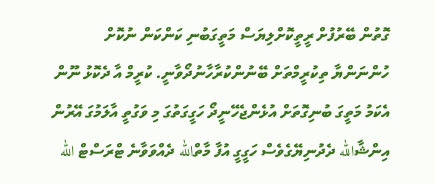ގޮތުން ބޭރުފުށް ރީތީކޮށްލިޔަސް މަތީގަބުނި ކަންކަން ނުކޮށް ހުންނަންޔާ ތިކުރީމްތަށް ބޭނުންކުރާހާނުދޯވާނީ. ކުރީމް އާ ދެކޮޅު ނޫން އެކަމު މަތީގަ ބުނިގޮތަށް އުޅެންޖެހޭނީދޯ ހަގީގަތުގަ މި ވަގުތީ އާލަމުގަ އޭރުން އިންޝާالله ދެދުނިޔޭގެވެސް ހަގީގީ އުފާ މާތްالله ދެއްވަވާނެ ޓްރަސްޓް الله